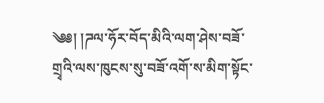༄༅། །ཌལ་ཧོར་བོད་མིའི་ལག་ཤེས་བཟོ་གྲྭའི་ལས་ཁུངས་སུ་བཟོ་འགོ་ས་མིག་སྟོང་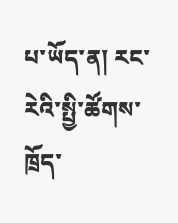པ་ཡོད་ན། རང་རེའི་སྤྱི་ཚོགས་ཁྲོད་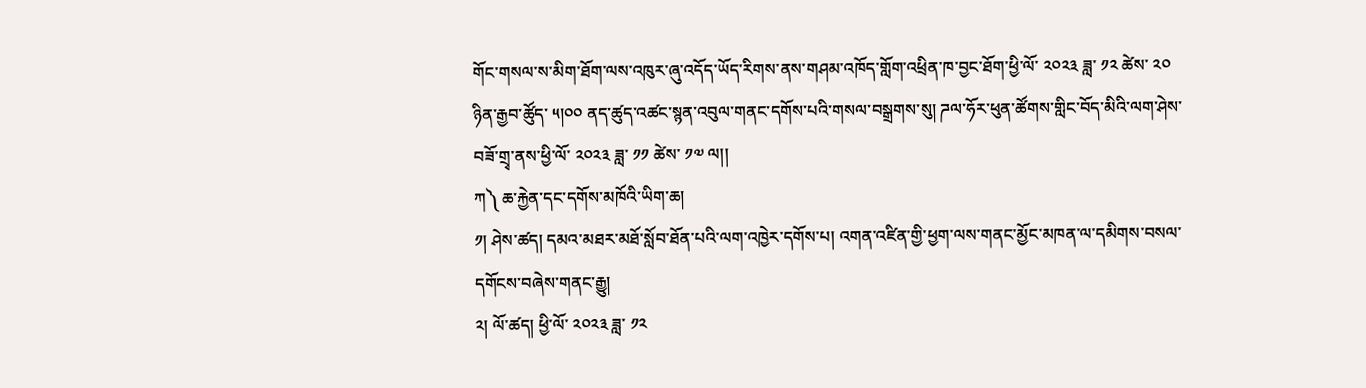གོང་གསལ་ས་མིག་ཐོག་ལས་འཁུར་ཞུ་འདོད་ཡོད་རིགས་ནས་གཤམ་འཁོད་གློག་འཕྲིན་ཁ་བྱང་ཐོག་ཕྱི་ལོ་ ༢༠༢༣ ཟླ་ ༡༢ ཚེས་ ༢༠ ཉིན་རྒྱབ་ཚོུད་ ༥།༠༠ ནད་ཚུད་འཚང་སྙན་འབུལ་གནང་དགོས་པའི་གསལ་བསྒྲགས་སུ། ཌལ་ཧོར་ཕུན་ཚོགས་གླིང་བོད་མིའི་ལག་ཤེས་བཟོ་གྲྭ་ནས་ཕྱི་ལོ་ ༢༠༢༣ ཟླ་ ༡༡ ཚེས་ ༡༧ ལ།།
ཀ༽ ཆ་རྐྱེན་དང་དགོས་མཁོའི་ཡིག་ཆ།
༡། ཤེས་ཚད། དམའ་མཐར་མཐོ་སློབ་ཐོན་པའི་ལག་འཁྱེར་དགོས་པ། འགན་འཛིན་གྱི་ཕྱག་ལས་གནང་མྱོང་མཁན་ལ་དམིགས་བསལ་དགོངས་བཞེས་གནང་རྒྱུ།
༢། ལོ་ཚད། ཕྱི་ལོ་ ༢༠༢༣ ཟླ་ ༡༢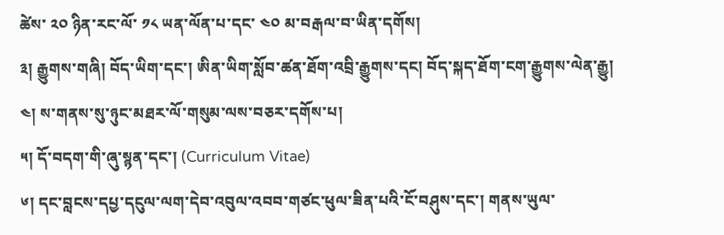ཚེས་ ༢༠ ཉིན་རང་ལོ་ ༡༨ ཡན་ལོན་པ་དང་ ༤༠ མ་བརྒལ་བ་ཡིན་དགོས།
༣། རྒྱུགས་གཞི། བོད་ཡིག་དང་། ཨིན་ཡིག་སློབ་ཚན་ཐོག་འབྲི་རྒྱུགས་དང། བོད་སྐད་ཐོག་ངག་རྒྱུགས་ལེན་རྒྱུ།
༤། ས་གནས་སུ་ཉུང་མཐར་ལོ་གསུམ་ལས་བཅར་དགོས་པ།
༥། དོ་བདག་གི་ཞུ་སྙན་དང་། (Curriculum Vitae)
༦། དང་བླངས་དཔྱ་དངུལ་ལག་དེབ་འབུལ་འབབ་གཙང་ཕུལ་ཟིན་པའི་ངོ་བཤུས་དང་། གནས་ཡུལ་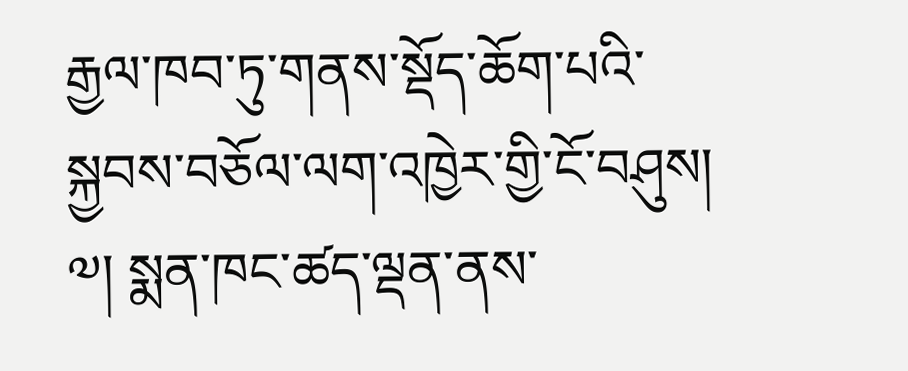རྒྱལ་ཁབ་ཏུ་གནས་སྡོད་ཆོག་པའི་སྐྱབས་བཅོལ་ལག་འཁྱེར་གྱི་ངོ་བཤུས།
༧། སྨན་ཁང་ཚད་ལྡན་ནས་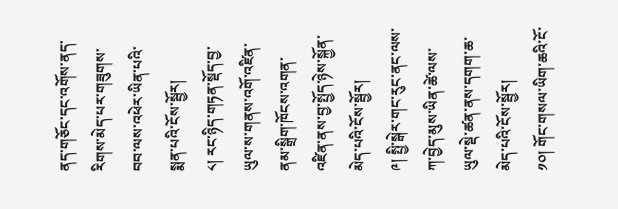ནད་གཅོང་དང་འགོས་ནད་རིགས་མེད་པར་གཟུགས་བབ་ལས་འཕེར་ཡིན་པའི་སྨན་པའི་ངོས་སྦྱོར།
༨། རང་ཉིད་གཏན་སྡོད་བྱ་ཡུལ་ས་གནས་འགོ་འཛིན་ནམ་སྒྲིག་ཁོངས་འགན་འཛིན་ནས་བྱ་སྤྱོད་ཉེས་སྐྱོན་མེད་པའི་ངོས་སྦྱོར།
༩། སྤྱི་སྒེར་གང་རུང་ནང་ལས་ཀ་བྱེད་མུས་ཡིན་ཚེ་ལས་ཡུལ་སྡེ་ཚན་ནས་དགག་ཆ་མེད་པའི་ངོས་སྦྱོར།
༡༠། གོང་གསལ་ཡིག་ཆའི་ངོ་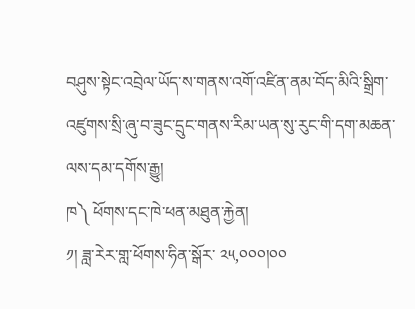བཤུས་སྟེང་འབྲེལ་ཡོད་ས་གནས་འགོ་འཛིན་ནམ་བོད་མིའི་སྒྲིག་འཛུགས་སྲི་ཞུ་བ་ཟུང་དྲུང་གནས་རིམ་ཡན་སུ་རུང་གི་དག་མཆན་ལས་དམ་དགོས་རྒྱུ།
ཁ༽ ཕོགས་དང་ཁེ་ཕན་མཐུན་རྐྱེན།
༡། ཟླ་རེར་གླ་ཕོགས་ཧིན་སྒོར་ ༢༥,༠༠༠།༠༠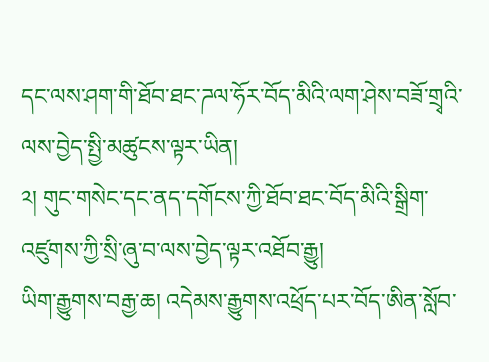དང་ལས་ཤག་གི་ཐོབ་ཐང་ཌལ་ཧོར་བོད་མིའི་ལག་ཤེས་བཟོ་གྲྭའི་ལས་བྱེད་སྤྱི་མཚུངས་ལྟར་ཡིན།
༢། གུང་གསེང་དང་ནད་དགོངས་ཀྱི་ཐོབ་ཐང་བོད་མིའི་སྒྲིག་འཛུགས་ཀྱི་སྲི་ཞུ་བ་ལས་བྱེད་ལྟར་འཐོབ་རྒྱུ།
ཡིག་རྒྱུགས་བརྒྱ་ཆ། འདེམས་རྒྱུགས་འཕྲོད་པར་བོད་ཨིན་སློབ་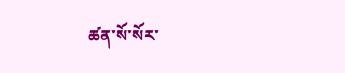ཚན་སོ་སོར་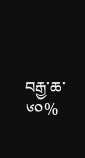བརྒྱ་ཆ་ ༦༠%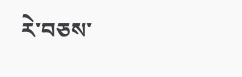རེ་བཅས་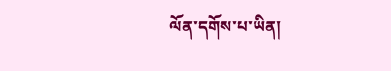ལོན་དགོས་པ་ཡིན།